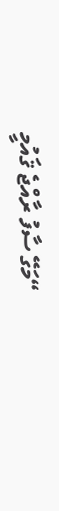“މަގޭ ސާފު ރާއްޖެ ޤައުމީ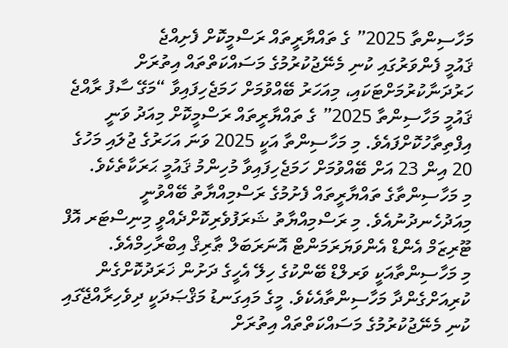މަހާސިންތާ 2025” ގެ ތައްޔާރީތައް ރަސްމީކޮށް ފެށިއްޖެ
ޤައުމީ ފެންވަރުގައި ކުނި މެނޭޖުކުރުމުގެ މަސައްކަތްތައް އިތުރަށް ހަރުދަނާކުރުމަށްޓަކައި، މިއަހަރު ބޭއްވުމަށް ހަމަޖެހިފައިވާ “މަގޭ ސާފު ރާއްޖެ ޤައުމީ މަހާސިންތާ 2025” ގެ ތައްޔާރީތައް ރަސްމީކޮށް މިއަދު ވަނީ އިފްތިތާހުކޮށްފައެވެ. މި މަހާސިންތާ އަކީ 2025 ވަނަ އަހަރުގެ ޖުލައި މަހުގެ 20 އިން 23 އަށް ބޭއްވުމަށް ހަމަޖެހިފައިވާ މުހިންމު ޤައުމީ ޙަރަކާތެކެވެ.
މި މަހާސިންތާގެ ތައްޔާރީތައް ފެށުމުގެ ރަސްމިއްޔާތު ބޭއްވުނީ މިއަދުހެނދުނުއެވެ. މި ރަސްމިއްޔާތު ޝަރަފުވެރިކޮށްދެއްވީ މިނިސްޓަރ އޮފް ޓޫރިޒަމް އެންޑް އެންވަޔަރަމަންޓް އޮނަރަބަލް ޠާރިޤް އިބްރާހިމްއެވެ.
މި މަހާސިންތާއަކީ ވަރލްޑް ބޭންކުގެ ހިލޭ އެހީގެ ދަށުން ޚަރަދުކޮށްގެން ކުރިއަށްގެންދާ މަހާސިންތާއެކެވެ. މީގެ މައިގަނޑު މަޤްޞަދަކީ ދިވެހިރާއްޖޭގައި ކުނި މެނޭޖުކުރުމުގެ މަސައްކަތްތައް އިތުރަށް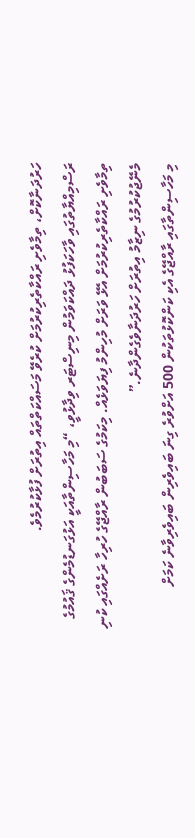ހަރުދަނާކޮށް، ތިމާވެށި ރައްކާތެރިކުރުމަށް ކުރެވޭ މަސައްކަތްތައް އިތުރަށް ފުޅާކުރުމެވެ.
ރަސްމިއްޔާތުގައި ވާހަކަފުޅު ދައްކަވަމުން މިނިސްޓަރ ވިދާޅުވީ، “މި މަހާސިންތާއަކީ އަޅުގަނޑުމެންގެ ޤައުމުގެ ތިމާވެށި ރައްކާތެރިކުރުމަށް އެޅޭ ވަރަށް މުހިންމު ފިޔަވަޅެއް. މިކަމުގެ ސަބަބުން ރާއްޖޭގެ ހުރިހާ ރަށެއްގައި ކުނި މެނޭޖުކުރުމުގެ ނިޒާމު އިތުރަށް ހަރުދަނާވެގެންދާނެ.”
މި މަހާސިންތާގައި ރާއްޖޭގެ އެކި ކަންކޮޅުތަކުން 500 އަށްވުރެ ގިނަ ބައިވެރިން ބައިވެރިވާނެ ކަމަށް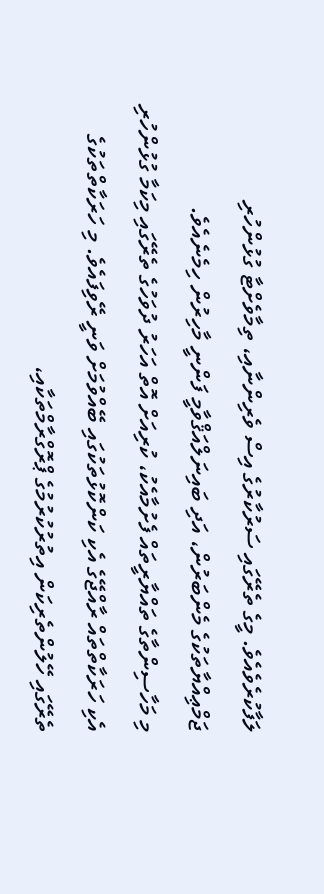ލަފާކުރެވެއެވެ. މީގެ ތެރޭގައި ސަރުކާރުގެ އިސް ވެރިންނާއި، ތިމާވެށްޓާ ގުޅުންހުރި ޖަމްޢިއްޔާތަކުގެ މެންބަރުން، އަދި ބައިނަލްއަޤްވާމީ ފަންނީ މާހިރުން ހިމެނެއެވެ.
މި މަހާސިންތާގެ ތައްޔާރީތައް ފެށުމާއެކު، ކުރިއަށް އޮތް އަހަރު ދުވަހުގެ ތެރޭގައި މިކަމާ ގުޅުންހުރި އެކި ހަރަކާތްތައް ރާއްޖޭގެ އެކި ކަންކޮޅުތަކުގައި ބޭއްވުމަށް ވަނީ ރޭވިފައެވެ. މި ހަރަކާތްތަކުގެ ތެރޭގައި ހޭލުންތެރިކަން އިތުރުކުރުމުގެ ޕްރޮގްރާމްތަކާއި،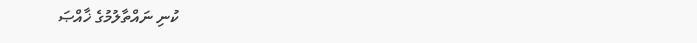ކުނި ނައްތާލުމުގެ ޚާއްޞަ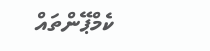ކެމްޕޭންތައް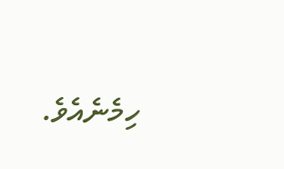ހިމެނެއެވެ.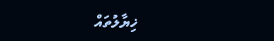ޚިޔާލުތައް